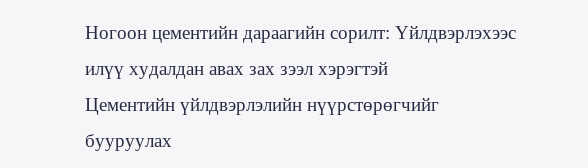Ногоон цементийн дараагийн сорилт: Үйлдвэрлэхээс илүү худалдан авах зах зээл хэрэгтэй
Цементийн үйлдвэрлэлийн нүүрстөрөгчийг бууруулах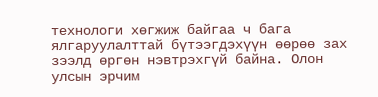технологи хөгжиж байгаа ч бага ялгаруулалттай бүтээгдэхүүн өөрөө зах зээлд өргөн нэвтрэхгүй байна. Олон улсын эрчим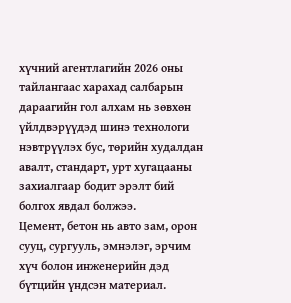хүчний агентлагийн 2026 оны тайлангаас харахад салбарын дараагийн гол алхам нь зөвхөн үйлдвэрүүдэд шинэ технологи нэвтрүүлэх бус, төрийн худалдан авалт, стандарт, урт хугацааны захиалгаар бодит эрэлт бий болгох явдал болжээ.
Цемент, бетон нь авто зам, орон сууц, сургууль, эмнэлэг, эрчим хүч болон инженерийн дэд бүтцийн үндсэн материал.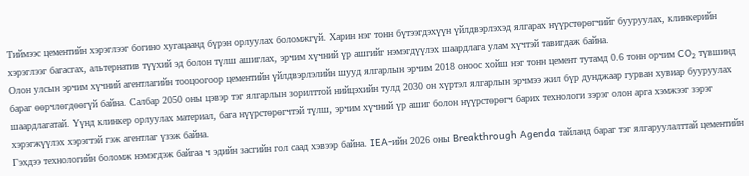Тиймээс цементийн хэрэглээг богино хугацаанд бүрэн орлуулах боломжгүй. Харин нэг тонн бүтээгдэхүүн үйлдвэрлэхэд ялгарах нүүрстөрөгчийг бууруулах, клинкерийн хэрэглээг багасгах, альтернатив түүхий эд болон түлш ашиглах, эрчим хүчний үр ашгийг нэмэгдүүлэх шаардлага улам хүчтэй тавигдаж байна.
Олон улсын эрчим хүчний агентлагийн тооцоогоор цементийн үйлдвэрлэлийн шууд ялгарлын эрчим 2018 оноос хойш нэг тонн цемент тутамд 0.6 тонн орчим CO₂ түвшинд бараг өөрчлөгдөөгүй байна. Салбар 2050 оны цэвэр тэг ялгарлын зорилттой нийцэхийн тулд 2030 он хүртэл ялгарлын эрчмээ жил бүр дунджаар гурван хувиар бууруулах шаардлагатай. Үүнд клинкер орлуулах материал, бага нүүрстөрөгчтэй түлш, эрчим хүчний үр ашиг болон нүүрстөрөгч барих технологи зэрэг олон арга хэмжээг зэрэг хэрэгжүүлэх хэрэгтэй гэж агентлаг үзэж байна.
Гэхдээ технологийн боломж нэмэгдэж байгаа ч эдийн засгийн гол саад хэвээр байна. IEA-ийн 2026 оны Breakthrough Agenda тайланд бараг тэг ялгаруулалттай цементийн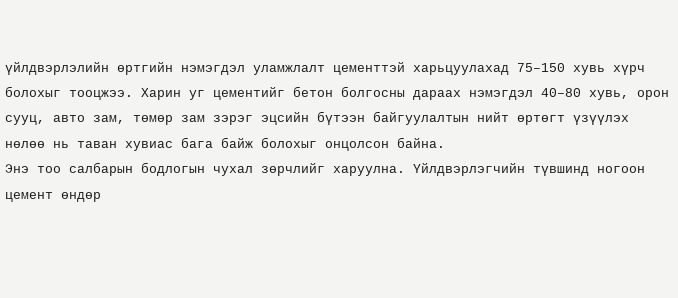үйлдвэрлэлийн өртгийн нэмэгдэл уламжлалт цементтэй харьцуулахад 75–150 хувь хүрч болохыг тооцжээ. Харин уг цементийг бетон болгосны дараах нэмэгдэл 40–80 хувь, орон сууц, авто зам, төмөр зам зэрэг эцсийн бүтээн байгуулалтын нийт өртөгт үзүүлэх нөлөө нь таван хувиас бага байж болохыг онцолсон байна.
Энэ тоо салбарын бодлогын чухал зөрчлийг харуулна. Үйлдвэрлэгчийн түвшинд ногоон цемент өндөр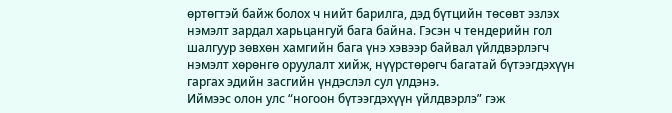өртөгтэй байж болох ч нийт барилга, дэд бүтцийн төсөвт эзлэх нэмэлт зардал харьцангуй бага байна. Гэсэн ч тендерийн гол шалгуур зөвхөн хамгийн бага үнэ хэвээр байвал үйлдвэрлэгч нэмэлт хөрөнгө оруулалт хийж, нүүрстөрөгч багатай бүтээгдэхүүн гаргах эдийн засгийн үндэслэл сул үлдэнэ.
Иймээс олон улс “ногоон бүтээгдэхүүн үйлдвэрлэ” гэж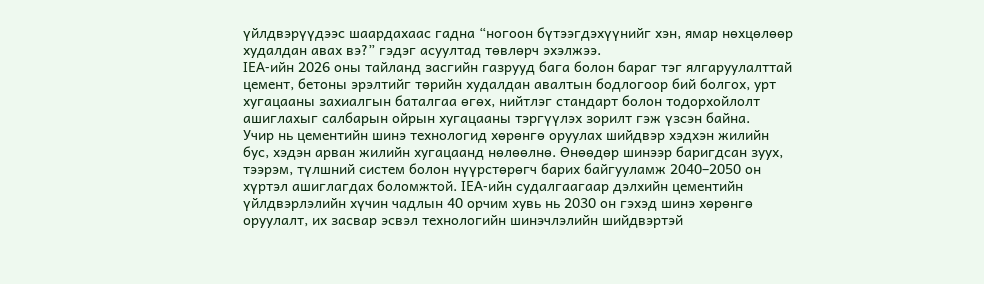үйлдвэрүүдээс шаардахаас гадна “ногоон бүтээгдэхүүнийг хэн, ямар нөхцөлөөр худалдан авах вэ?” гэдэг асуултад төвлөрч эхэлжээ.
IEA-ийн 2026 оны тайланд засгийн газрууд бага болон бараг тэг ялгаруулалттай цемент, бетоны эрэлтийг төрийн худалдан авалтын бодлогоор бий болгох, урт хугацааны захиалгын баталгаа өгөх, нийтлэг стандарт болон тодорхойлолт ашиглахыг салбарын ойрын хугацааны тэргүүлэх зорилт гэж үзсэн байна.
Учир нь цементийн шинэ технологид хөрөнгө оруулах шийдвэр хэдхэн жилийн бус, хэдэн арван жилийн хугацаанд нөлөөлнө. Өнөөдөр шинээр баригдсан зуух, тээрэм, түлшний систем болон нүүрстөрөгч барих байгууламж 2040–2050 он хүртэл ашиглагдах боломжтой. IEA-ийн судалгаагаар дэлхийн цементийн үйлдвэрлэлийн хүчин чадлын 40 орчим хувь нь 2030 он гэхэд шинэ хөрөнгө оруулалт, их засвар эсвэл технологийн шинэчлэлийн шийдвэртэй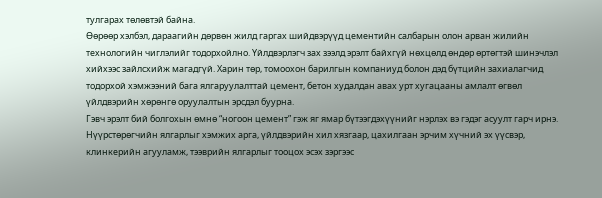тулгарах төлөвтэй байна.
Өөрөөр хэлбэл, дараагийн дөрвөн жилд гаргах шийдвэрүүд цементийн салбарын олон арван жилийн технологийн чиглэлийг тодорхойлно. Үйлдвэрлэгч зах зээлд эрэлт байхгүй нөхцөлд өндөр өртөгтэй шинэчлэл хийхээс зайлсхийж магадгүй. Харин төр, томоохон барилгын компаниуд болон дэд бүтцийн захиалагчид тодорхой хэмжээний бага ялгаруулалттай цемент, бетон худалдан авах урт хугацааны амлалт өгвөл үйлдвэрийн хөрөнгө оруулалтын эрсдэл буурна.
Гэвч эрэлт бий болгохын өмнө “ногоон цемент” гэж яг ямар бүтээгдэхүүнийг нэрлэх вэ гэдэг асуулт гарч ирнэ.
Нүүрстөрөгчийн ялгарлыг хэмжих арга, үйлдвэрийн хил хязгаар, цахилгаан эрчим хүчний эх үүсвэр, клинкерийн агууламж, тээврийн ялгарлыг тооцох эсэх зэргээс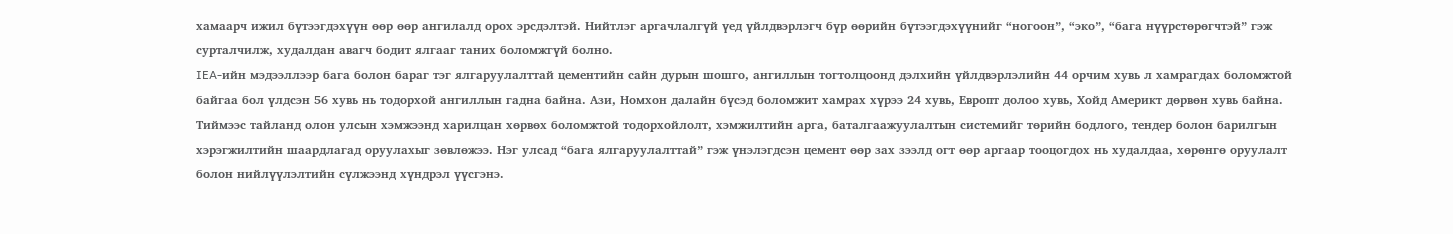хамаарч ижил бүтээгдэхүүн өөр өөр ангилалд орох эрсдэлтэй. Нийтлэг аргачлалгүй үед үйлдвэрлэгч бүр өөрийн бүтээгдэхүүнийг “ногоон”, “эко”, “бага нүүрстөрөгчтэй” гэж сурталчилж, худалдан авагч бодит ялгааг таних боломжгүй болно.
IEA-ийн мэдээллээр бага болон бараг тэг ялгаруулалттай цементийн сайн дурын шошго, ангиллын тогтолцоонд дэлхийн үйлдвэрлэлийн 44 орчим хувь л хамрагдах боломжтой байгаа бол үлдсэн 56 хувь нь тодорхой ангиллын гадна байна. Ази, Номхон далайн бүсэд боломжит хамрах хүрээ 24 хувь, Европт долоо хувь, Хойд Америкт дөрвөн хувь байна.
Тиймээс тайланд олон улсын хэмжээнд харилцан хөрвөх боломжтой тодорхойлолт, хэмжилтийн арга, баталгаажуулалтын системийг төрийн бодлого, тендер болон барилгын хэрэгжилтийн шаардлагад оруулахыг зөвлөжээ. Нэг улсад “бага ялгаруулалттай” гэж үнэлэгдсэн цемент өөр зах зээлд огт өөр аргаар тооцогдох нь худалдаа, хөрөнгө оруулалт болон нийлүүлэлтийн сүлжээнд хүндрэл үүсгэнэ.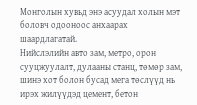Монголын хувьд энэ асуудал холын мэт боловч одооноос анхаарах шаардлагатай.
Нийслэлийн авто зам, метро, орон сууцжуулалт, дулааны станц, төмөр зам, шинэ хот болон бусад мега төслүүд нь ирэх жилүүдэд цемент, бетон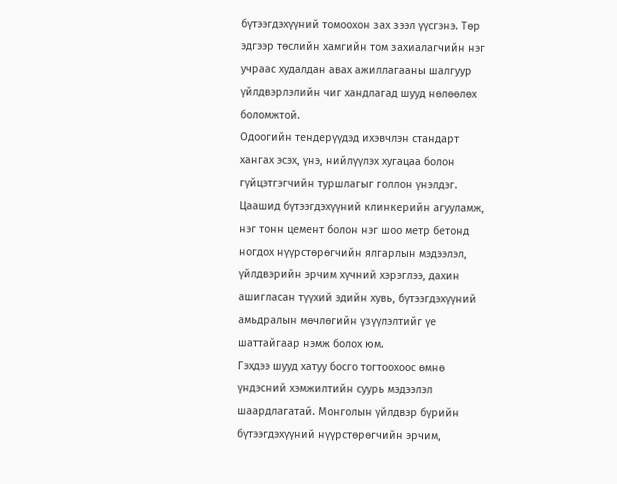бүтээгдэхүүний томоохон зах зээл үүсгэнэ. Төр эдгээр төслийн хамгийн том захиалагчийн нэг учраас худалдан авах ажиллагааны шалгуур үйлдвэрлэлийн чиг хандлагад шууд нөлөөлөх боломжтой.
Одоогийн тендерүүдэд ихэвчлэн стандарт хангах эсэх, үнэ, нийлүүлэх хугацаа болон гүйцэтгэгчийн туршлагыг голлон үнэлдэг. Цаашид бүтээгдэхүүний клинкерийн агууламж, нэг тонн цемент болон нэг шоо метр бетонд ногдох нүүрстөрөгчийн ялгарлын мэдээлэл, үйлдвэрийн эрчим хүчний хэрэглээ, дахин ашигласан түүхий эдийн хувь, бүтээгдэхүүний амьдралын мөчлөгийн үзүүлэлтийг үе шаттайгаар нэмж болох юм.
Гэхдээ шууд хатуу босго тогтоохоос өмнө үндэсний хэмжилтийн суурь мэдээлэл шаардлагатай. Монголын үйлдвэр бүрийн бүтээгдэхүүний нүүрстөрөгчийн эрчим,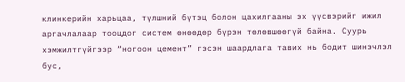клинкерийн харьцаа, түлшний бүтэц болон цахилгааны эх үүсвэрийг ижил аргачлалаар тооцдог систем өнөөдөр бүрэн төлөвшөөгүй байна. Суурь хэмжилтгүйгээр “ногоон цемент” гэсэн шаардлага тавих нь бодит шинэчлэл бус,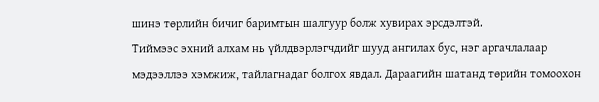шинэ төрлийн бичиг баримтын шалгуур болж хувирах эрсдэлтэй.
Тиймээс эхний алхам нь үйлдвэрлэгчдийг шууд ангилах бус, нэг аргачлалаар мэдээллээ хэмжиж, тайлагнадаг болгох явдал. Дараагийн шатанд төрийн томоохон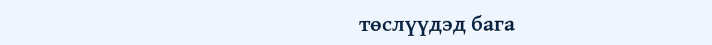төслүүдэд бага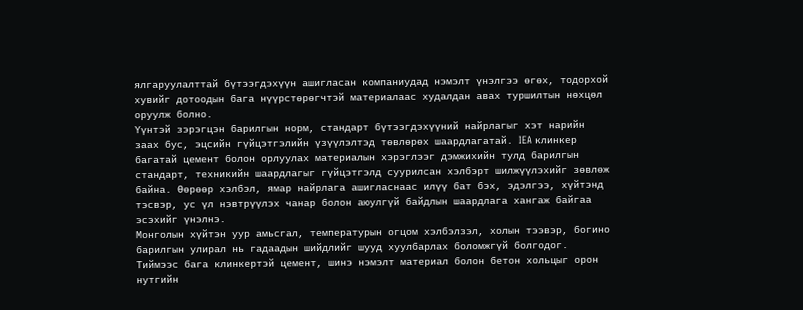ялгаруулалттай бүтээгдэхүүн ашигласан компаниудад нэмэлт үнэлгээ өгөх, тодорхой хувийг дотоодын бага нүүрстөрөгчтэй материалаас худалдан авах туршилтын нөхцөл оруулж болно.
Үүнтэй зэрэгцэн барилгын норм, стандарт бүтээгдэхүүний найрлагыг хэт нарийн заах бус, эцсийн гүйцэтгэлийн үзүүлэлтэд төвлөрөх шаардлагатай. IEA клинкер багатай цемент болон орлуулах материалын хэрэглээг дэмжихийн тулд барилгын стандарт, техникийн шаардлагыг гүйцэтгэлд суурилсан хэлбэрт шилжүүлэхийг зөвлөж байна. Өөрөөр хэлбэл, ямар найрлага ашигласнаас илүү бат бэх, эдэлгээ, хүйтэнд тэсвэр, ус үл нэвтрүүлэх чанар болон аюулгүй байдлын шаардлага хангаж байгаа эсэхийг үнэлнэ.
Монголын хүйтэн уур амьсгал, температурын огцом хэлбэлзэл, холын тээвэр, богино барилгын улирал нь гадаадын шийдлийг шууд хуулбарлах боломжгүй болгодог. Тиймээс бага клинкертэй цемент, шинэ нэмэлт материал болон бетон хольцыг орон нутгийн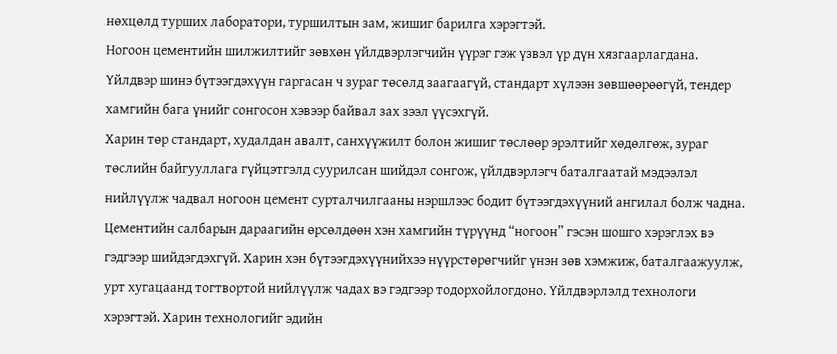нөхцөлд турших лаборатори, туршилтын зам, жишиг барилга хэрэгтэй.
Ногоон цементийн шилжилтийг зөвхөн үйлдвэрлэгчийн үүрэг гэж үзвэл үр дүн хязгаарлагдана. Үйлдвэр шинэ бүтээгдэхүүн гаргасан ч зураг төсөлд заагаагүй, стандарт хүлээн зөвшөөрөөгүй, тендер хамгийн бага үнийг сонгосон хэвээр байвал зах зээл үүсэхгүй.
Харин төр стандарт, худалдан авалт, санхүүжилт болон жишиг төслөөр эрэлтийг хөдөлгөж, зураг төслийн байгууллага гүйцэтгэлд суурилсан шийдэл сонгож, үйлдвэрлэгч баталгаатай мэдээлэл нийлүүлж чадвал ногоон цемент сурталчилгааны нэршлээс бодит бүтээгдэхүүний ангилал болж чадна.
Цементийн салбарын дараагийн өрсөлдөөн хэн хамгийн түрүүнд “ногоон” гэсэн шошго хэрэглэх вэ гэдгээр шийдэгдэхгүй. Харин хэн бүтээгдэхүүнийхээ нүүрстөрөгчийг үнэн зөв хэмжиж, баталгаажуулж, урт хугацаанд тогтвортой нийлүүлж чадах вэ гэдгээр тодорхойлогдоно. Үйлдвэрлэлд технологи хэрэгтэй. Харин технологийг эдийн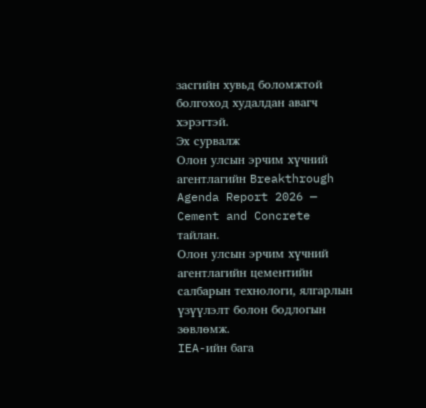засгийн хувьд боломжтой болгоход худалдан авагч хэрэгтэй.
Эх сурвалж
Олон улсын эрчим хүчний агентлагийн Breakthrough Agenda Report 2026 — Cement and Concrete тайлан.
Олон улсын эрчим хүчний агентлагийн цементийн салбарын технологи, ялгарлын үзүүлэлт болон бодлогын зөвлөмж.
IEA-ийн бага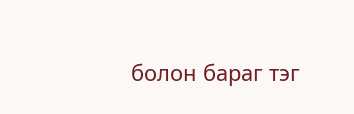болон бараг тэг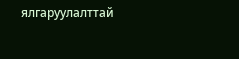ялгаруулалттай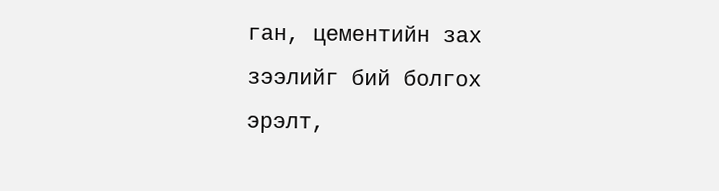ган, цементийн зах зээлийг бий болгох эрэлт,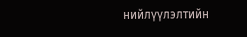нийлүүлэлтийн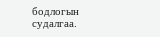бодлогын судалгаа.